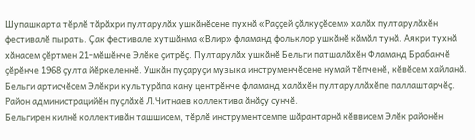Шупашкарта тӗрлӗ тӑрӑхри пултарулӑх ушкӑнӗсене пухнӑ «Раҫҫей ҫӑлкуҫӗсем» халӑх пултарулӑхӗн фестивалӗ пырать. Ҫак фестивале хутшӑнма «Влир» фламанд фольклор ушкӑнӗ кӑмӑл тунӑ. Аякри тухнӑ хӑнасем ҫӗртмен 21-мӗшӗнче Элӗке ҫитрӗҫ. Пултарулӑх ушкӑнӗ Бельги патшалӑхӗн Фламанд Брабанчӗ ҫӗрӗнче 1968 ҫулта йӗркеленнӗ. Ушкӑн пуҫаруҫи музыка инструменчӗсене нумай тӗпченӗ, кӗвӗсем хайланӑ. Бельги артисчӗсем Элӗкри культурӑпа кану центрӗнче фламанд халӑхӗн пултаруллӑхӗпе паллаштарчӗҫ.
Район администрацийӗн пуҫлӑхӗ Л.Читнаев коллектива ӑнӑҫу сунчӗ.
Бельгирен килнӗ коллективӑн ташшисем, тӗрлӗ инструментсемпе шӑрантарнӑ кӗввисем Элӗк районӗн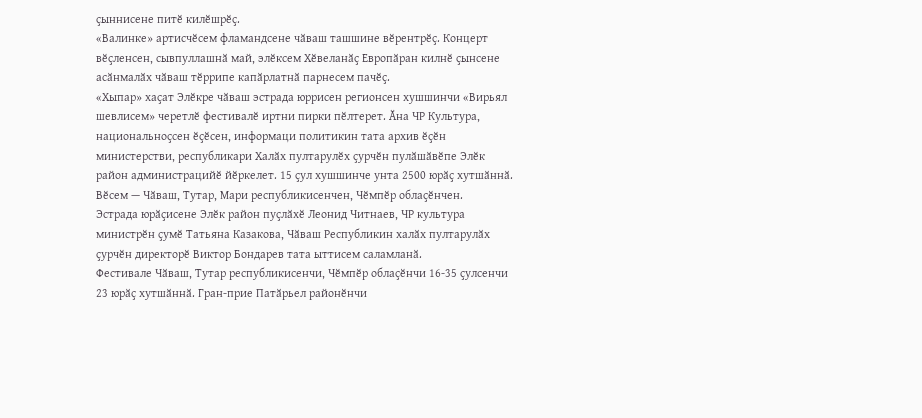ҫыннисене питӗ килӗшрӗҫ.
«Валинке» артисчӗсем фламандсене чӑваш ташшине вӗрентрӗҫ. Концерт вӗҫленсен, сывпуллашнӑ май, элӗксем Хӗвеланӑҫ Европӑран килнӗ ҫынсене асӑнмалӑх чӑваш тӗррипе капӑрлатнӑ парнесем пачӗҫ.
«Хыпар» хаҫат Элӗкре чӑваш эстрада юррисен регионсен хушшинчи «Вирьял шевлисем» черетлӗ фестивалӗ иртни пирки пӗлтерет. Ӑна ЧР Культура, национальноҫсен ӗҫӗсен, информаци политикин тата архив ӗҫӗн министерстви, республикари Халӑх пултарулӗх ҫурчӗн пулӑшӑвӗпе Элӗк район администрацийӗ йӗркелет. 15 ҫул хушшинче унта 2500 юрӑҫ хутшӑннӑ. Вӗсем — Чӑваш, Тутар, Мари республикисенчен, Чӗмпӗр облаҫӗнчен.
Эстрада юрӑҫисене Элӗк район пуҫлӑхӗ Леонид Читнаев, ЧР культура министрӗн ҫумӗ Татьяна Казакова, Чӑваш Республикин халӑх пултарулӑх ҫурчӗн директорӗ Виктор Бондарев тата ыттисем саламланӑ.
Фестивале Чӑваш, Тутар республикисенчи, Чӗмпӗр облаҫӗнчи 16-35 ҫулсенчи 23 юрӑҫ хутшӑннӑ. Гран-прие Патӑрьел районӗнчи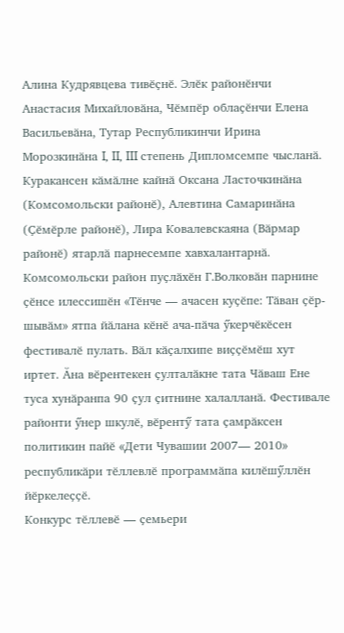Алина Кудрявцева тивӗҫнӗ. Элӗк районӗнчи Анастасия Михайловӑна, Чӗмпӗр облаҫӗнчи Елена Васильевӑна, Тутар Республикинчи Ирина Морозкинӑна I, II, III степень Дипломсемпе чысланӑ. Куракансен кӑмӑлне кайнӑ Оксана Ласточкинӑна (Комсомольски районӗ), Алевтина Самаринӑна (Ҫӗмӗрле районӗ), Лира Ковалевскаяна (Вӑрмар районӗ) ятарлӑ парнесемпе хавхалантарнӑ.
Комсомольски район пуҫлӑхӗн Г.Волковӑн парнине ҫӗнсе илессишӗн «Тӗнче — ачасен куҫӗпе: Тӑван ҫӗр-шывӑм» ятпа йӑлана кӗнӗ ача-пӑча ӳкерчӗкӗсен фестивалӗ пулать. Вӑл кӑҫалхипе виҫҫӗмӗш хут иртет. Ӑна вӗрентекен ҫулталӑкне тата Чӑваш Ене туса хунӑранпа 90 ҫул ҫитнине халалланӑ. Фестивале районти ӳнер шкулӗ, вӗрентӳ тата ҫамрӑксен политикин пайӗ «Дети Чувашии 2007— 2010» республикӑри тӗллевлӗ программӑпа килӗшӳллӗн йӗркелеҫҫӗ.
Конкурс тӗллевӗ — ҫемьери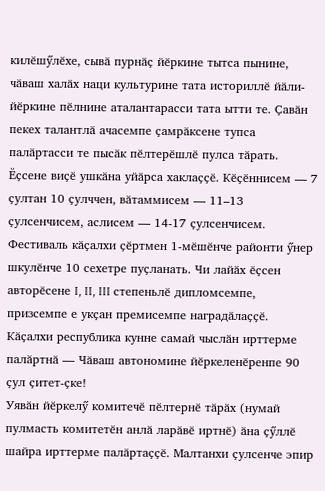килӗшӳлӗхе, сывӑ пурнӑҫ йӗркине тытса пынине, чӑваш халӑх наци культурине тата историллӗ йӑли-йӗркине пӗлнине аталантарасси тата ытти те. Ҫавӑн пекех талантлӑ ачасемпе ҫамрӑксене тупса палӑртасси те пысӑк пӗлтерӗшлӗ пулса тӑрать.
Ӗҫсене виҫӗ ушкӑна уйӑрса хаклаҫҫӗ. Кӗҫӗннисем — 7 ҫултан 10 ҫулччен, вӑтаммисем — 11–13 ҫулсенчисем, аслисем — 14-17 ҫулсенчисем.
Фестиваль кӑҫалхи ҫӗртмен 1-мӗшӗнче районти ӳнер шкулӗнче 10 сехетре пуҫланать. Чи лайӑх ӗҫсен авторӗсене I, II, III степеньлӗ дипломсемпе, призсемпе е укҫан премисемпе наградӑлаҫҫӗ.
Кӑҫалхи республика кунне самай чыслӑн ирттерме палӑртнӑ — Чӑваш автономине йӗркеленӗренпе 90 ҫул ҫитет-ҫке!
Уявӑн йӗркелӳ комитечӗ пӗлтернӗ тӑрӑх (нумай пулмасть комитетӗн анлӑ ларӑвӗ иртнӗ) ӑна ҫӳллӗ шайра ирттерме палӑртаҫҫӗ. Малтанхи ҫулсенче эпир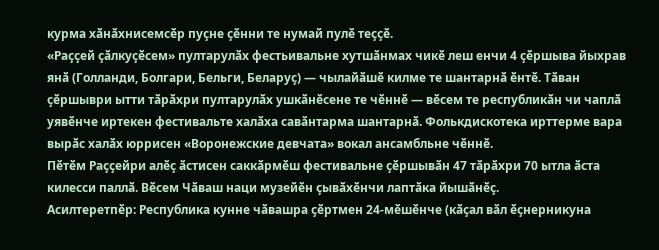курма хӑнӑхнисемсӗр пуҫне ҫӗнни те нумай пулӗ теҫҫӗ.
«Раҫҫей ҫӑлкуҫӗсем» пултарулӑх фестьивальне хутшӑнмах чикӗ леш енчи 4 ҫӗршыва йыхрав янӑ (Голланди, Болгари, Бельги, Беларуҫ) — чылайӑшӗ килме те шантарнӑ ӗнтӗ. Тӑван ҫӗршыври ытти тӑрӑхри пултарулӑх ушкӑнӗсене те чӗннӗ — вӗсем те республикӑн чи чаплӑ уявӗнче иртекен фестивальте халӑха савӑнтарма шантарнӑ. Фолькдискотека ирттерме вара вырӑс халӑх юррисен «Воронежские девчата» вокал ансамбльне чӗннӗ.
Пӗтӗм Раҫҫейри алӗҫ ӑстисен саккӑрмӗш фестивальне ҫӗршывӑн 47 тӑрӑхри 70 ытла ӑста килесси паллӑ. Вӗсем Чӑваш наци музейӗн ҫывӑхӗнчи лаптӑка йышӑнӗҫ.
Асилтеретпӗр: Республика кунне чӑвашра ҫӗртмен 24-мӗшӗнче (кӑҫал вӑл ӗҫнерникуна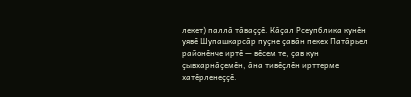лекет) паллӑ тӑваҫҫӗ. Кӑҫал Рсеупблика кунӗн уявӗ Шупашкарсӑр пуҫне ҫавӑн пекех Патӑрьел районӗнче иртӗ — вӗсем те, ҫав кун ҫывхарнӑҫемӗн, ӑна тивӗҫлӗн ирттерме хатӗрленеҫҫӗ.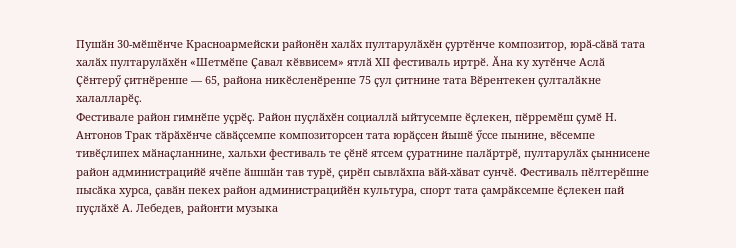Пушӑн 30-мӗшӗнче Красноармейски районӗн халӑх пултарулӑхӗн ҫуртӗнче композитор, юрӑ-сӑвӑ тата халӑх пултарулӑхӗн «Шетмӗпе Ҫавал кӗввисем» ятлӑ ХII фестиваль иртрӗ. Ӑна ку хутӗнче Аслӑ Ҫӗнтерӳ ҫитнӗренпе — 65, района никӗсленӗренпе 75 ҫул ҫитнине тата Вӗрентекен ҫулталӑкне халалларӗҫ.
Фестивале район гимнӗпе уҫрӗҫ. Район пуҫлӑхӗн социаллӑ ыйтусемпе ӗҫлекен, пӗрремӗш ҫумӗ Н. Антонов Трак тӑрӑхӗнче сӑвӑҫсемпе композиторсен тата юрӑҫсен йышӗ ӳссе пынине, вӗсемпе тивӗҫлипех мӑнаҫланнине, хальхи фестиваль те ҫӗнӗ ятсем ҫуратнине палӑртрӗ, пултарулӑх ҫыннисене район администрацийӗ ячӗпе ӑшшӑн тав турӗ, ҫирӗп сывлӑхпа вӑй-хӑват сунчӗ. Фестиваль пӗлтерӗшне пысӑка хурса, ҫавӑн пекех район администрацийӗн культура, спорт тата ҫамрӑксемпе ӗҫлекен пай пуҫлӑхӗ А. Лебедев, районти музыка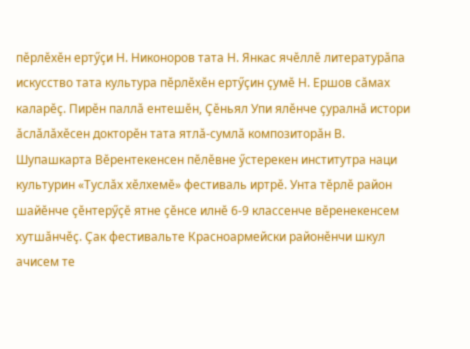пӗрлӗхӗн ертӳҫи Н. Никоноров тата Н. Янкас ячӗллӗ литературӑпа искусство тата культура пӗрлӗхӗн ертӳҫин ҫумӗ Н. Ершов сӑмах каларӗҫ. Пирӗн паллӑ ентешӗн, Ҫӗньял Упи ялӗнче ҫуралнӑ истори ӑслӑлӑхӗсен докторӗн тата ятлӑ-сумлӑ композиторӑн В.
Шупашкарта Вӗрентекенсен пӗлӗвне ӳстерекен институтра наци культурин «Туслӑх хӗлхемӗ» фестиваль иртрӗ. Унта тӗрлӗ район шайӗнче ҫӗнтерӳҫӗ ятне ҫӗнсе илнӗ 6-9 классенче вӗренекенсем хутшӑнчӗҫ. Ҫак фестивальте Красноармейски районӗнчи шкул ачисем те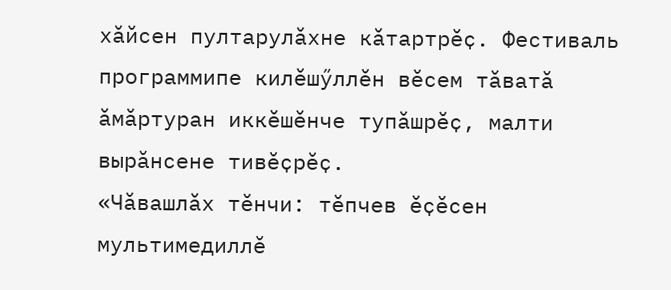хӑйсен пултарулӑхне кӑтартрӗҫ. Фестиваль программипе килӗшӳллӗн вӗсем тӑватӑ ӑмӑртуран иккӗшӗнче тупӑшрӗҫ, малти вырӑнсене тивӗҫрӗҫ.
«Чӑвашлӑх тӗнчи: тӗпчев ӗҫӗсен мультимедиллӗ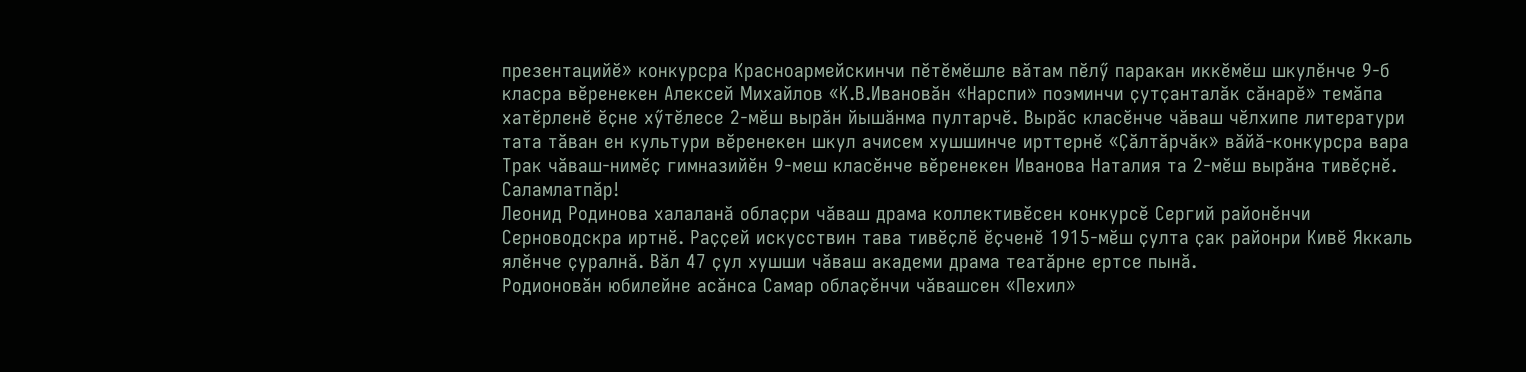презентацийӗ» конкурсра Красноармейскинчи пӗтӗмӗшле вӑтам пӗлӳ паракан иккӗмӗш шкулӗнче 9-б класра вӗренекен Алексей Михайлов «К.В.Ивановӑн «Нарспи» поэминчи ҫутҫанталӑк сӑнарӗ» темӑпа хатӗрленӗ ӗҫне хӳтӗлесе 2-мӗш вырӑн йышӑнма пултарчӗ. Вырӑс класӗнче чӑваш чӗлхипе литератури тата тӑван ен культури вӗренекен шкул ачисем хушшинче ирттернӗ «Ҫӑлтӑрчӑк» вӑйӑ-конкурсра вара Трак чӑваш-нимӗҫ гимназийӗн 9-меш класӗнче вӗренекен Иванова Наталия та 2-мӗш вырӑна тивӗҫнӗ.
Саламлатпӑр!
Леонид Родинова халаланӑ облаҫри чӑваш драма коллективӗсен конкурсӗ Сергий районӗнчи Серноводскра иртнӗ. Раҫҫей искусствин тава тивӗҫлӗ ӗҫченӗ 1915-мӗш ҫулта ҫак районри Кивӗ Яккаль ялӗнче ҫуралнӑ. Вӑл 47 ҫул хушши чӑваш академи драма театӑрне ертсе пынӑ.
Родионовӑн юбилейне асӑнса Самар облаҫӗнчи чӑвашсен «Пехил»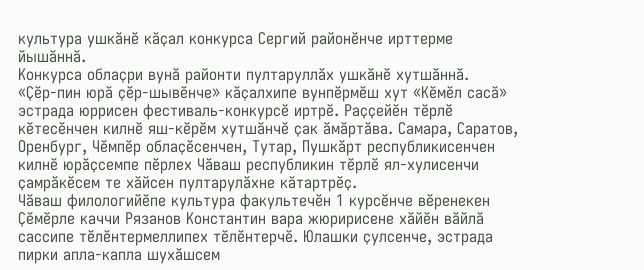культура ушкӑнӗ кӑҫал конкурса Сергий районӗнче ирттерме йышӑннӑ.
Конкурса облаҫри вунӑ районти пултаруллӑх ушкӑнӗ хутшӑннӑ.
«Ҫӗр-пин юрӑ ҫӗр-шывӗнче» кӑҫалхипе вунпӗрмӗш хут «Кӗмӗл сасӑ» эстрада юррисен фестиваль-конкурсӗ иртрӗ. Раҫҫейӗн тӗрлӗ кӗтесӗнчен килнӗ яш-кӗрӗм хутшӑнчӗ ҫак ӑмӑртӑва. Самара, Саратов, Оренбург, Чӗмпӗр облаҫӗсенчен, Тутар, Пушкӑрт республикисенчен килнӗ юрӑҫсемпе пӗрлех Чӑваш республикин тӗрлӗ ял-хулисенчи ҫамрӑкӗсем те хӑйсен пултарулӑхне кӑтартрӗҫ.
Чӑваш филологийӗпе культура факультечӗн 1 курсӗнче вӗренекен Ҫӗмӗрле каччи Рязанов Константин вара жюририсене хӑйӗн вӑйлӑ сассипе тӗлӗнтермеллипех тӗлӗнтерчӗ. Юлашки ҫулсенче, эстрада пирки апла-капла шухӑшсем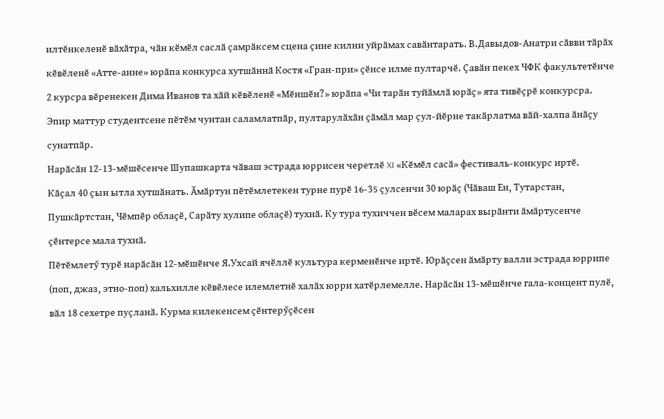илтӗнкеленӗ вӑхӑтра, чӑн кӗмӗл саслӑ ҫамрӑксем сцена ҫине килни уйрӑмах савӑнтарать. В.Давыдов-Анатри сӑвви тӑрӑх кӗвӗленӗ «Атте-анне» юрӑпа конкурса хутшӑннӑ Костя «Гран-при» ҫӗнсе илме пултарчӗ. Ҫавӑн пекех ЧФК факультетӗнче 2 курсра вӗренекен Дима Иванов та хӑй кӗвӗленӗ «Мӗншӗн?» юрӑпа «Чи тарӑн туйӑмлӑ юрӑҫ» ята тивӗҫрӗ конкурсра.
Эпир маттур студентсене пӗтӗм чунтан саламлатпӑр, пултарулӑхӑн ҫӑмӑл мар ҫул-йӗрне такӑрлатма вӑй-халпа ӑнӑҫу сунатпӑр.
Нарӑсӑн 12-13-мӗшӗсенче Шупашкарта чӑваш эстрада юррисен черетлӗ XI «Кӗмӗл сасӑ» фестиваль-конкурс иртӗ.
Кӑҫал 40 ҫын ытла хутшӑнать. Ӑмӑртун пӗтӗмлетекен турне пурӗ 16-35 ҫулсенчи 30 юрӑҫ (Чӑваш Ен, Тутарстан, Пушкӑртстан, Чӗмпӗр облаҫӗ, Сарӑту хулипе облаҫӗ) тухнӑ. Ку тура тухиччен вӗсем маларах вырӑнти ӑмӑртусенче ҫӗнтерсе мала тухнӑ.
Пӗтӗмлетӳ турӗ нарӑсӑн 12-мӗшӗнче Я.Ухсай ячӗллӗ культура керменӗнче иртӗ. Юрӑҫсен ӑмӑрту валли эстрада юррипе (поп, джаз, этно-поп) хальхилле кӗвӗлесе илемлетнӗ халӑх юрри хатӗрлемелле. Нарӑсӑн 13-мӗшӗнче гала-концент пулӗ, вӑл 18 сехетре пуҫланӑ. Курма килекенсем ҫӗнтерӳҫӗсен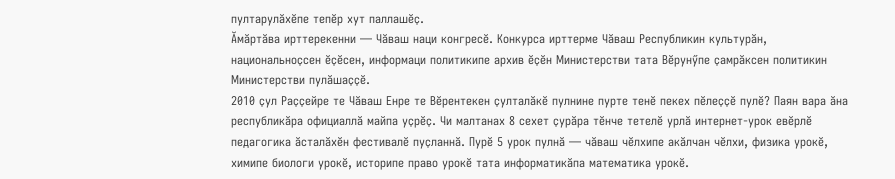пултарулӑхӗпе тепӗр хут паллашӗҫ.
Ӑмӑртӑва ирттерекенни — Чӑваш наци конгресӗ. Конкурса ирттерме Чӑваш Республикин культурӑн, национальноҫсен ӗҫӗсен, информаци политикипе архив ӗҫӗн Министерстви тата Вӗрунӳпе ҫамрӑксен политикин Министерстви пулӑшаҫҫӗ.
2010 ҫул Раҫҫейре те Чӑваш Енре те Вӗрентекен ҫулталӑкӗ пулнине пурте тенӗ пекех пӗлеҫҫӗ пулӗ? Паян вара ӑна республикӑра официаллӑ майпа уҫрӗҫ. Чи малтанах 8 сехет ҫурӑра тӗнче тетелӗ урлӑ интернет-урок евӗрлӗ педагогика ӑсталӑхӗн фестивалӗ пуҫланнӑ. Пурӗ 5 урок пулнӑ — чӑваш чӗлхипе акӑлчан чӗлхи, физика урокӗ, химипе биологи урокӗ, историпе право урокӗ тата информатикӑпа математика урокӗ.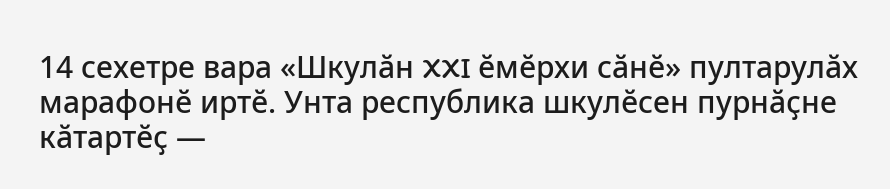14 сехетре вара «Шкулӑн XXI ӗмӗрхи сӑнӗ» пултарулӑх марафонӗ иртӗ. Унта республика шкулӗсен пурнӑҫне кӑтартӗҫ —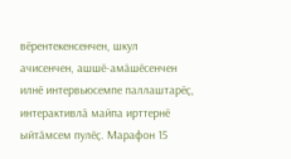вӗрентекенсенчен, шкул ачисенчен, ашшӗ-амӑшӗсенчен илнӗ интервьюсемпе паллаштарӗҫ, интерактивлӑ майпа ирттернӗ ыйтӑмсем пулӗҫ. Марафон 15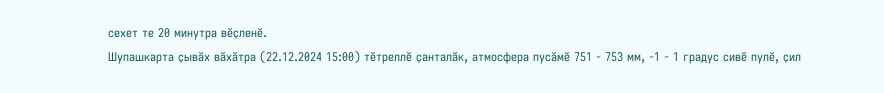сехет те 20 минутра вӗҫленӗ.
Шупашкарта ҫывӑх вӑхӑтра (22.12.2024 15:00) тӗтреллӗ ҫанталӑк, атмосфера пусӑмӗ 751 - 753 мм, -1 - 1 градус сивӗ пулӗ, ҫил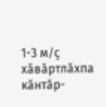1-3 м/ҫ хӑвӑртлӑхпа кӑнтӑр-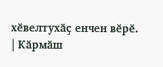хӗвелтухӑҫ енчен вӗрӗ.
| Кӑрмӑш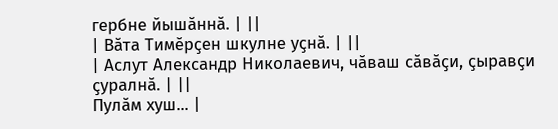гербне йышӑннӑ. | ||
| Вӑта Тимӗрҫен шкулне уҫнӑ. | ||
| Аслут Александр Николаевич, чӑваш сӑвӑҫи, ҫыравҫи ҫуралнӑ. | ||
Пулӑм хуш... |